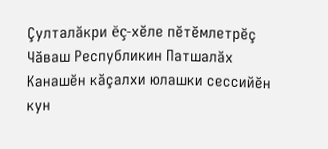Çулталăкри ĕç-хĕле пĕтĕмлетрĕç
Чăваш Республикин Патшалăх Канашĕн кăçалхи юлашки сессийĕн кун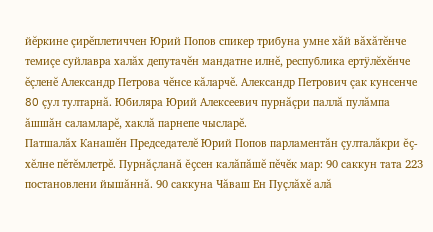йĕркине çирĕплетиччен Юрий Попов спикер трибуна умне хăй вăхăтĕнче темиçе суйлавра халăх депутачĕн мандатне илнĕ, республика ертÿлĕхĕнче ĕçленĕ Александр Петрова чĕнсе кăларчĕ. Александр Петрович çак кунсенче 80 çул тултарнă. Юбиляра Юрий Алексеевич пурнăçри паллă пулăмпа ăшшăн саламларĕ, хаклă парнепе чысларĕ.
Патшалăх Канашĕн Председателĕ Юрий Попов парламентăн çулталăкри ĕç-хĕлне пĕтĕмлетрĕ. Пурнăçланă ĕçсен калăпăшĕ пĕчĕк мар: 90 саккун тата 223 постановлени йышăннă. 90 саккуна Чăваш Ен Пуçлăхĕ алă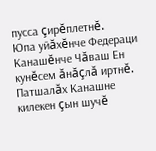пусса çирĕплетнĕ.
Юпа уйăхĕнче Федераци Канашĕнче Чăваш Ен кунĕсем ăнăçлă иртнĕ. Патшалăх Канашне килекен çын шучĕ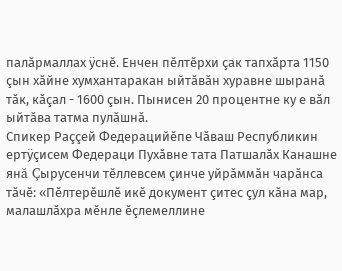палăрмаллах ÿснĕ. Енчен пĕлтĕрхи çак тапхăрта 1150 çын хăйне хумхантаракан ыйтăвăн хуравне шыранă тăк, кăçал - 1600 çын. Пынисен 20 процентне ку е вăл ыйтăва татма пулăшнă.
Спикер Раççей Федерацийĕпе Чăваш Республикин ертÿçисем Федераци Пухăвне тата Патшалăх Канашне янă Çырусенчи тĕллевсем çинче уйрăммăн чарăнса тăчĕ: «Пĕлтерĕшлĕ икĕ документ çитес çул кăна мар, малашлăхра мĕнле ĕçлемеллине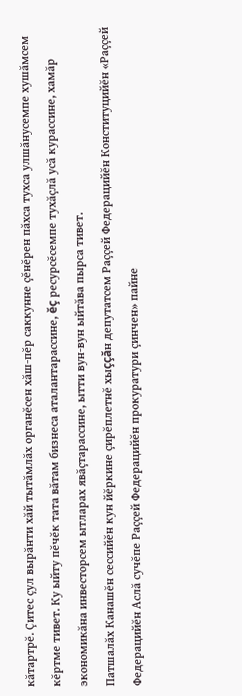кăтартрĕ. Çитес çул вырăнти хăй тытăмлăх органĕсен хăш-пĕр саккунне çĕнĕрен пăхса тухса улшăнусемпе хушăмсем кĕртме тивет. Ку ыйту пĕчĕк тата вăтам бизнеса аталантарассине, ĕç ресурсĕсемпе тухăçлă усă курассине, хамăр экономикăна инвесторсем ытларах явăçтарассине, ытти вун-вун ыйтăва пырса тивет.
Патшалăх Канашĕн сессийĕн кун йĕркине çирĕплетнĕ хыççăн депутатсем Раççей Федерацийĕн Конституцийĕн «Раççей Федерацийĕн Аслă сучĕпе Раççей Федерацийĕн прокуратури çинчен» пайне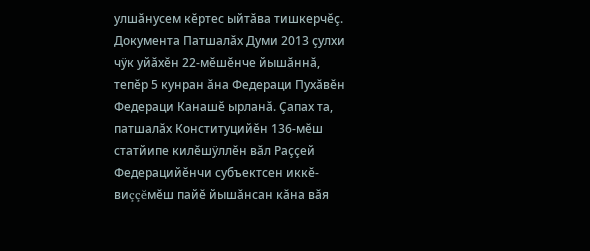улшăнусем кĕртес ыйтăва тишкерчĕç. Документа Патшалăх Думи 2013 çулхи чÿк уйăхĕн 22-мĕшĕнче йышăннă, тепĕр 5 кунран ăна Федераци Пухăвĕн Федераци Канашĕ ырланă. Çапах та, патшалăх Конституцийĕн 136-мĕш статйипе килĕшÿллĕн вăл Раççей Федерацийĕнчи субъектсен иккĕ-виççĕмĕш пайĕ йышăнсан кăна вăя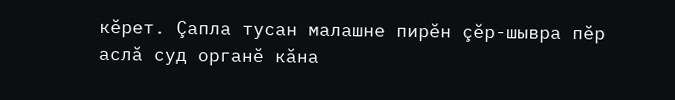кĕрет. Çапла тусан малашне пирĕн çĕр-шывра пĕр аслă суд органĕ кăна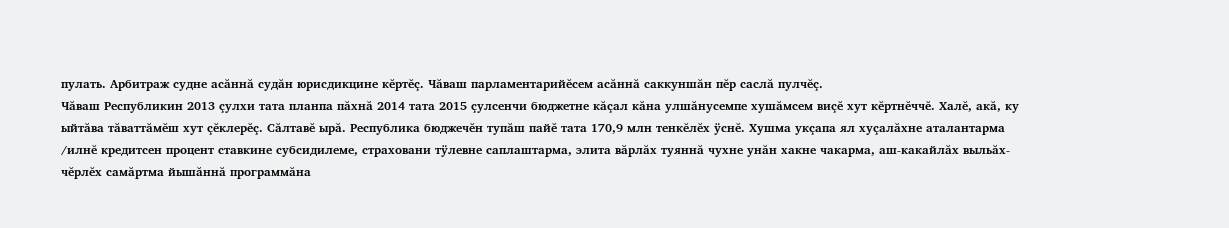пулать. Арбитраж судне асăннă судăн юрисдикцине кĕртĕç. Чăваш парламентарийĕсем асăннă саккуншăн пĕр саслă пулчĕç.
Чăваш Республикин 2013 çулхи тата планпа пăхнă 2014 тата 2015 çулсенчи бюджетне кăçал кăна улшăнусемпе хушăмсем виçĕ хут кĕртнĕччĕ. Халĕ, акă, ку ыйтăва тăваттăмĕш хут çĕклерĕç. Сăлтавĕ ырă. Республика бюджечĕн тупăш пайĕ тата 170,9 млн тенкĕлĕх ÿснĕ. Хушма укçапа ял хуçалăхне аталантарма /илнĕ кредитсен процент ставкине субсидилеме, страховани тÿлевне саплаштарма, элита вăрлăх туяннă чухне унăн хакне чакарма, аш-какайлăх выльăх-чĕрлĕх самăртма йышăннă программăна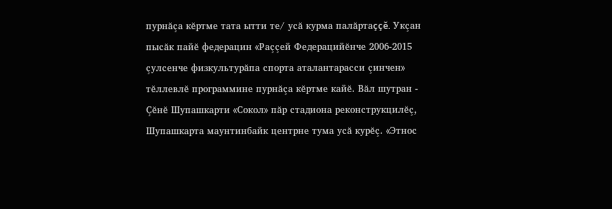пурнăçа кĕртме тата ытти те/ усă курма палăртаççĕ. Укçан пысăк пайĕ федерацин «Раççей Федерацийĕнче 2006-2015 çулсенче физкультурăпа спорта аталантарасси çинчен» тĕллевлĕ программине пурнăçа кĕртме кайĕ. Вăл шутран - Çĕнĕ Шупашкарти «Сокол» пăр стадиона реконструкцилĕç, Шупашкарта маунтинбайк центрне тума усă курĕç. «Этнос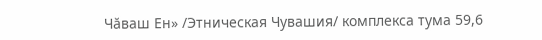Чăваш Ен» /Этническая Чувашия/ комплекса тума 59,6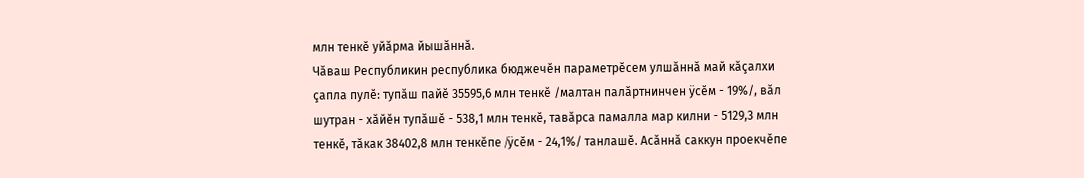млн тенкĕ уйăрма йышăннă.
Чăваш Республикин республика бюджечĕн параметрĕсем улшăннă май кăçалхи çапла пулĕ: тупăш пайĕ 35595,6 млн тенкĕ /малтан палăртнинчен ÿсĕм - 19%/, вăл шутран - хăйĕн тупăшĕ - 538,1 млн тенкĕ, тавăрса памалла мар килни - 5129,3 млн тенкĕ, тăкак 38402,8 млн тенкĕпе /ÿсĕм - 24,1%/ танлашĕ. Асăннă саккун проекчĕпе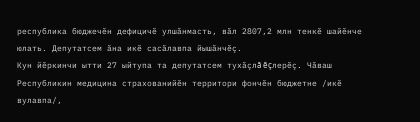республика бюджечĕн дефицичĕ улшăнмасть, вăл 2807,2 млн тенкĕ шайĕнче юлать. Депутатсем ăна икĕ сасăлавпа йышăнчĕç.
Кун йĕркинчи ытти 27 ыйтупа та депутатсем тухăçлă ĕçлерĕç. Чăваш Республикин медицина страхованийĕн территори фончĕн бюджетне /икĕ вулавпа/,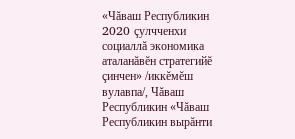«Чăваш Республикин 2020 çулчченхи социаллă экономика аталанăвĕн стратегийĕ çинчен» /иккĕмĕш вулавпа/, Чăваш Республикин «Чăваш Республикин вырăнти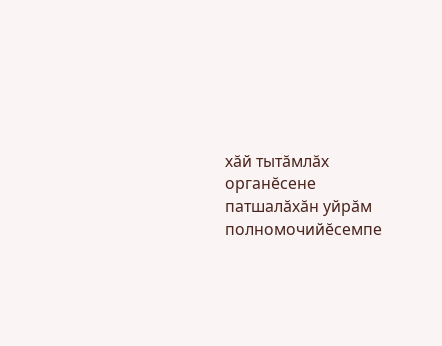хăй тытăмлăх органĕсене патшалăхăн уйрăм полномочийĕсемпе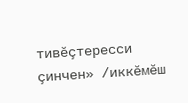тивĕçтересси çинчен» /иккĕмĕш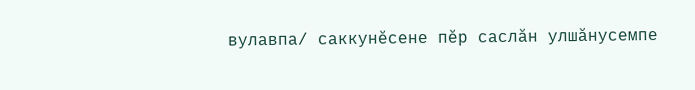вулавпа/ саккунĕсене пĕр саслăн улшăнусемпе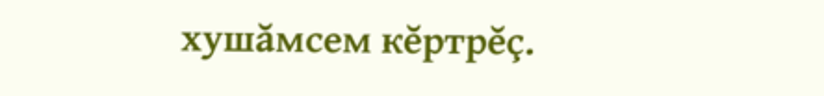хушăмсем кĕртрĕç.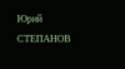Юрий СТЕПАНОВ